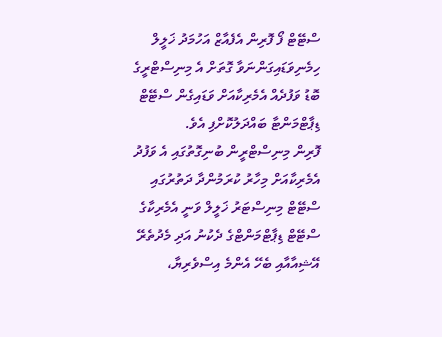ސްޓޭޓް ފޯ ފޮރިން އެފެއާޒް އަހުމަދު ޚަލީލް ހިމެނިވަޑައިގަންނަވާ ގޮތަށް އެ މިނިސްޓްރީގެ ބޮޑު ވަފުދެއް އެމެރިކާއަށް ވަޑައިގެން ސްޓޭޓް ޑިޕާޓްމަންޓާ ބައްދަލުކޮށްފި އެވެ.
ފޮރިން މިނިސްޓްރީން ބުނިގޮތުގައި އެ ވަފުދު އެމެރިކާއަށް މިހާރު ކުރަމުންދާ ދަތުރުގައި ސްޓޭޓް މިނިސްޓަރު ޚަލީލް ވަނީ އެމެރިކާގެ ސްޓޭޓް ޑިޕާޓްމަންޓްގެ ދެކުނު އަދި މެދުތެރޭ އޭޝިއާއާއި ބެހޭ އެންމެ އިސްވެރިޔާ،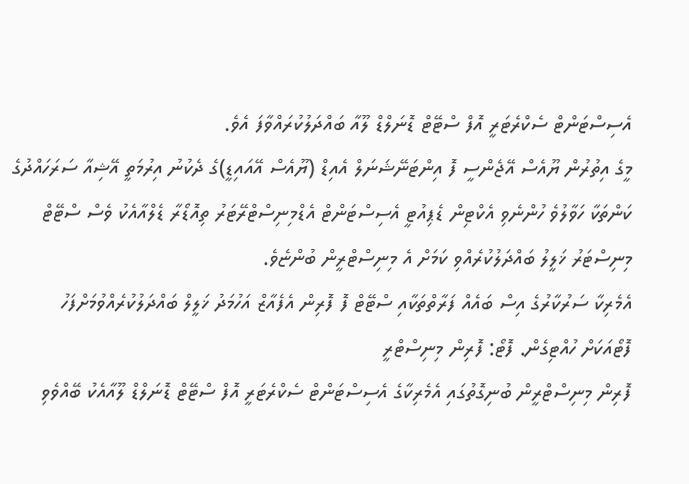އެސިސްޓަންޓް ސެކްރެޓަރީ އޮފް ސްޓޭޓް ޑޮނަލްޑް ލޫއާ ބައްދަލުކުރައްވާފަ އެވެ.
މީގެ އިތުރުން ޔޫއެސް އޭޖެންސީ ފޮ އިންޓަނޭޝަނަލް އެއިޑް (ޔޫއެސް އޭއައިޑީ)ގެ ދެކުނު އިރުމަތީ އޭޝިއާ ސަރަހައްދުގެ ކަންތަކާ ހަވާލުވެ ހުންނެވި އެކްޓިން ޑެޕިއުޓީ އެސިސްޓަންޓް އެޑްމިނިސްޓްރޭޓަރު ތިއޮޑޯރާ ޑެލްއާއެކު ވެސް ސްޓޭޓް މިނިސްޓަރު ޚަލީލު ބައްދަލުކުރެއްވި ކަމަށް އެ މިނިސްޓްރީން ބުންޏެވެ.
އެމެރިކާ ސަރުކާރުގެ އިސް ބައެއް ފަރާތްތަކާއި ސްޓޭޓް ފޮ ފޮރިން އެފެއާޒް އަހުމަދު ޚަލީލް ބައްދަލުކުރެއްވުމަށްފަހު ފޮޓޯއަކަށް ހުއްޓިގެން. ފޮޓޯ: ފޮރިން މިނިސްޓްރީ
ފޮރިން މިނިސްޓްރީން ބުނިގޮތުގައި އެމެރިކާގެ އެސިސްޓަންޓް ސެކްރެޓަރީ އޮފް ސްޓޭޓް ޑޮނަލްޑް ލޫއާއެކު ބޭއްވެވި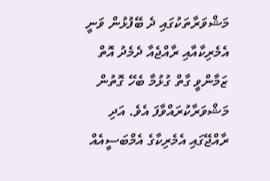މަޝްވަރާތަކުގައި ދެ ބޭފުޅުން ވަނީ އެމެރިކާއާއި ރާއްޖެއާ ދެމެދު އޮތް ޒަމާންވީ ގާތް ގުޅުމާ ބެހޭ ގޮތުން މަޝްވަރާކުރައްވާފަ އެވެ. އަދި ރާއްޖޭގައި އެމެރިކާގެ އެމްބަސީއެއް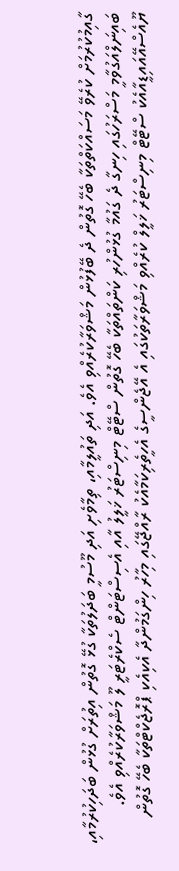ގާއިމުކުރުމަށް ކުރެވޭ މަސައްކަތްތަކާ ބެހޭ ގޮތުން ދެ ބޭފުޅުން މަޝްވަރާކުރެއްވި އެވެ. އަދި ތައުލީމާއި، ތިމާވެށި އަދި މޫސުމީ ބަދަލުތަކާ ގުޅޭ ގޮތުން އިތުރަށް ގުޅުން ބަދަހިކުރުމާއި، ބައިނަލްއަގުވާމީ މަސްރަހުގައި ހިނގާ ދެ ގައުމާ ގުޅުންހުރި ކަންތައްތަކާ ބެހޭ ގޮތުން ސްޓޭޓް މިނިސްޓަރު ޚަލީލު އާއި އެސިސްޓަންޓް ސެކްރެޓަރީ ލޫ މަޝްވަރާކުރެއްވި އެވެ.
ޔޫއެސްއޭއައިޑީއާއެކު ސްޓޭޓް މިނިސްޓަރު ޚަލީލް ކުރެއްވި މަޝްވަރާތަކުގައި އެ އޭޖެންސީގެ އެހީތެރިކަމާއެކު ރާއްޖޭގައި މިހާރު ހިންގަމުންދާ އެކިއެކި ޕްރޮޖެކްޓްތަކާ ބެހޭ ގޮތުން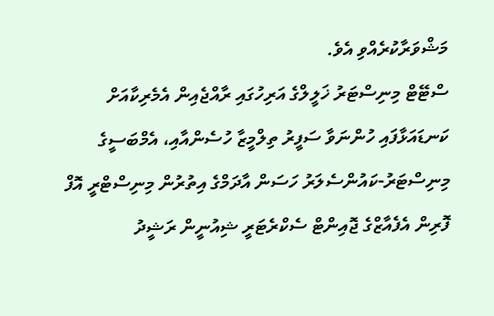މަޝްވަރާކުރެއްވި އެވެ.
ސްޓޭޓް މިނިސްޓަރު ޚަލީލްގެ އަރިހުގައި ރާއްޖެއިން އެމެރިކާއަށް ކަނޑައަޅާފައި ހުންނަވާ ސަފީރު ތިލްމީޒާ ހުސެންއާއި، އެމްބަސީގެ މިނިސްޓަރު-ކައުންސެލަރު ހަސަން އާދަމްގެ އިތުރުން މިނިސްޓްރީ އޮފް ފޮރިން އެފެއާޒްގެ ޖޮއިންޓް ސެކްރެޓަރީ ޝިއުނީން ރަޝީދު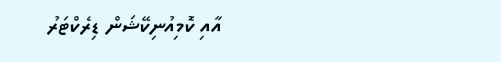އާއި ކޮމިއުނިކޭޝަން ޑިރެކްޓަރު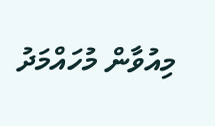މިއުވާން މުހައްމަދު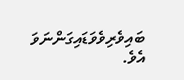ބައިވެރިވެވަޑައިގަންނަވަ އެވެ.